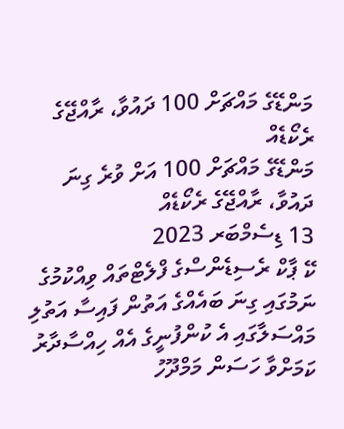މަންޑޭގެ މައްޗަށް 100 ދައުވާ، ރާއްޖޭގެ ރެކޯޑެއް
މަންޑޭގެ މައްޗަށް 100 އަށް ވުރެ ގިނަ ދައުވާ، ރާއްޖޭގެ ރެކޯޑެއް
13 ޑިސެމްބަރ 2023
ކޭ ޕާކް ރެސިޑެންސްގެ ފްލެޓްތައް ވިއްކުމުގެ ނަމުގައި ގިނަ ބައެއްގެ އަތުން ފައިސާ އަތުލި މައްސަލާގައި އެ ކުންފުނީގެ އެއް ހިއްސާދާރު ކަމަށްވާ ހަސަން މަމްދޫހު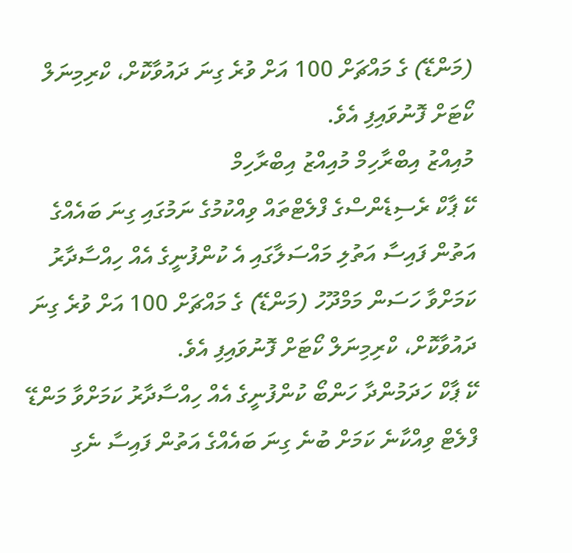(މަންޑޭ) ގެ މައްޗަށް 100 އަށް ވުރެ ގިނަ ދައުވާކޮށް، ކްރިމިނަލް ކޯޓަށް ފޮނުވައިފި އެވެ.
މުއިއްޒު އިބްރާހިމް މުއިއްޒު އިބްރާހިމް
ކޭ ޕާކް ރެސިޑެންސްގެ ފްލެޓްތައް ވިއްކުމުގެ ނަމުގައި ގިނަ ބައެއްގެ އަތުން ފައިސާ އަތުލި މައްސަލާގައި އެ ކުންފުނީގެ އެއް ހިއްސާދާރު ކަމަށްވާ ހަސަން މަމްދޫހު (މަންޑޭ) ގެ މައްޗަށް 100 އަށް ވުރެ ގިނަ ދައުވާކޮށް، ކްރިމިނަލް ކޯޓަށް ފޮނުވައިފި އެވެ.
ކޭ ޕާކް ހަދަމުންދާ ހަންބޯ ކުންފުނީގެ އެއް ހިއްސާދާރު ކަމަށްވާ މަންޑޭ ފްލެޓް ވިއްކާނެ ކަމަށް ބުނެ ގިނަ ބައެއްގެ އަތުން ފައިސާ ނެގި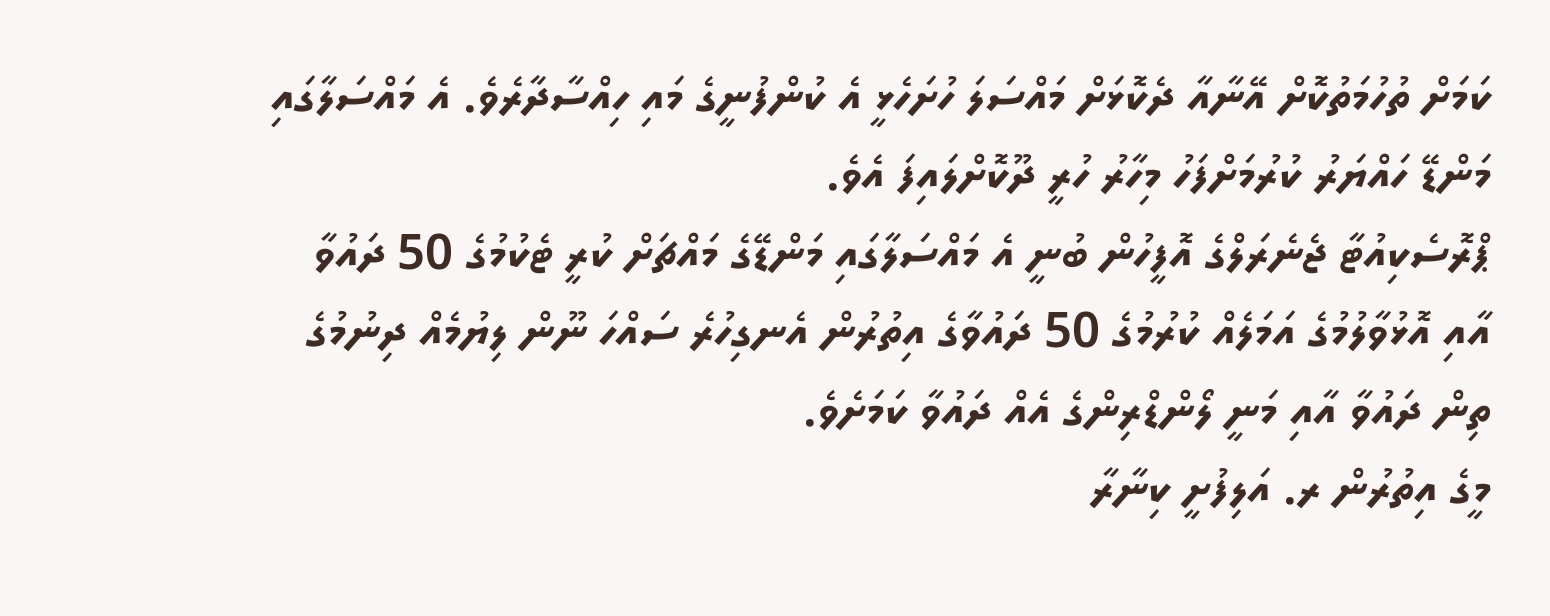ކަމަށް ތުހުމަތުކޮށް އޭނާއާ ދެކޮޅަށް މައްސަލަ ހުށަހެޅީ އެ ކުންފުނީގެ މައި ހިއްސާދާރެވެ. އެ މައްސަލާގައި މަންޑޭ ހައްޔަރު ކުރުމަށްފަހު މިހާރު ހުރީ ދޫކޮށްލައިފަ އެވެ.
ޕްރޮސެކިއުޓާ ޖެނެރަލްގެ އޮފީހުން ބުނީ އެ މައްސަލާގައި މަންޑޭގެ މައްޗަށް ކުރީ ޓެކުމުގެ 50 ދައުވާ އާއި އޮޅުވާލުމުގެ އަމަލެއް ކުރުމުގެ 50 ދައުވާގެ އިތުރުން އެނގިހުރެ ސައްހަ ނޫން ލިޔުމެއް ދިނުމުގެ ތިން ދައުވާ އާއި މަނީ ލޯންޑްރިންގެ އެއް ދައުވާ ކަމަށެވެ.
މީގެ އިތުރުން ރ. އަލިފުށީ ކިނާރާ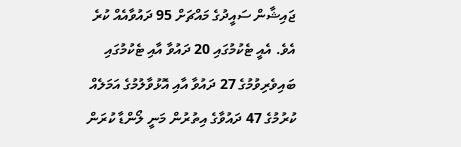ޖައިޝާން ސައީދުގެ މައްޗަށް 95 ދައުވާއެއް ކުރެ އެވެ. އެއީ ޓެކުމުގައި 20 ދައުވާ އާއި ޓެކުމުގައި ބައިވެރިވުމުގެ 27 ދައުވާ އާއި އޮޅުވާލުމުގެ އަމަލެއް ކުރުމުގެ 47 ދައުވާގެ އިތުރުން މަނީ ލޯންޑާ ކުރަން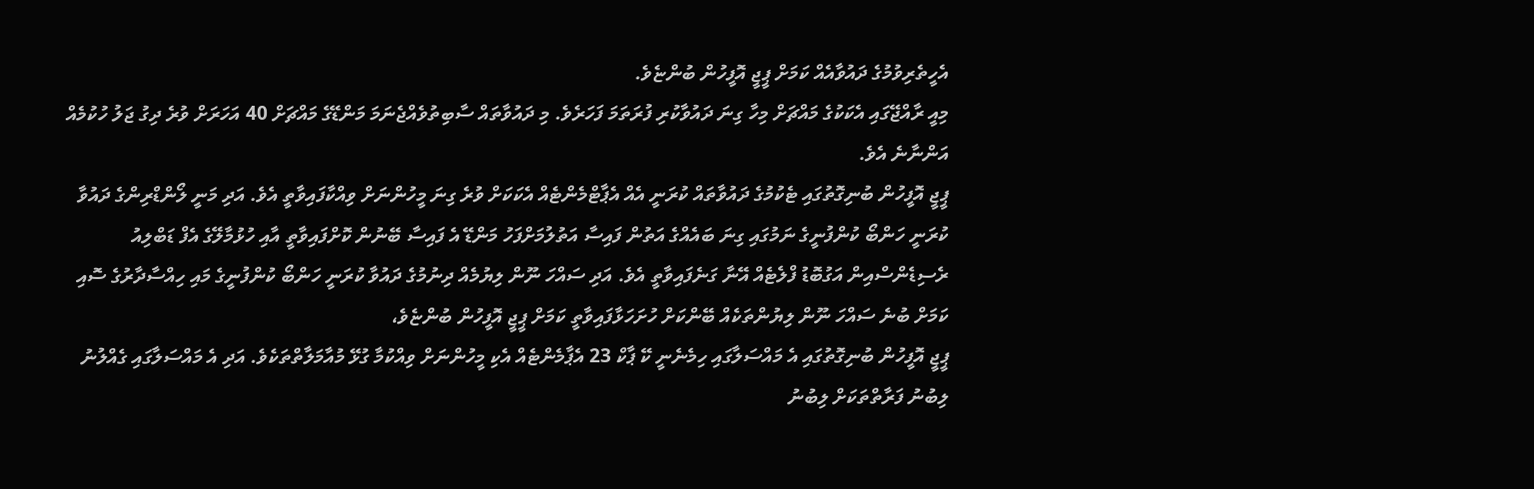އެހީތެރިވުމުގެ ދައުވާއެއް ކަމަށް ޕީޖީ އޮފީހުން ބުންޏެވެ.
މިއީ ރާއްޖޭގައި އެކަކުގެ މައްޗަށް މިހާ ގިނަ ދައުވާކުރި ފުރަތަމަ ފަހަރެވެ. މި ދައުވާތައް ސާބިތުވެއްޖެނަމަ މަންޑޭގެ މައްޗަށް 40 އަހަރަށް ވުރެ ދިގު ޖަލު ހުކުމެއް އަންނާނެ އެވެ.
ޕީޖީ އޮފީހުން ބުނިގޮތުގައި ޓެކުމުގެ ދައުވާތައް ކުރަނީ އެއް އެޕާޓްމެންޓެއް އެކަކަށް ވުރެ ގިނަ މީހުންނަށް ވިއްކާފައިވާތީ އެވެ. އަދި މަނީ ލޯންޑްރިންގެ ދައުވާ ކުރަނީ ހަންބޯ ކުންފުނީގެ ނަމުގައި ގިނަ ބައެއްގެ އަތުން ފައިސާ އަތުލުމަށްފަހު މަންޑޭ އެ ފައިސާ ބޭނުން ކޮށްފައިވާތީ އާއި ހުޅުމާލޭގެ އެފް ޑަބްލިއު ރެސިޑެންސްއިން އަގުބޮޑު ފްލެޓެއް އޭނާ ގަނެފައިވާތީ އެވެ. އަދި ސައްހަ ނޫން ލިޔުމެއް ދިނުމުގެ ދައުވާ ކުރަނީ ހަންބޯ ކުންފުނީގެ މައި ހިއްސާދާރުގެ ސޮއި ކަމަށް ބުނެ ސައްހަ ނޫން ލިޔުންތަކެއް ބޭންކަށް ހުށަހަޅާފައިވާތީ ކަމަށް ޕީޖީ އޮފީހުން ބުންޏެވެ،
ޕީޖީ އޮފީހުން ބުނިގޮތުގައި އެ މައްސަލާގައި ހިމެނެނީ ކޭ ޕާކް 23 އެޕާމެންޓެއް އެކި މީހުންނަށް ވިއްކުމާ ގުޅޭ މުއާމަލާތްތަކެވެ. އަދި އެ މައްސަލާގައި ގެއްލުނު ލިބުނު ފަރާތްތަކަށް ލިބުނު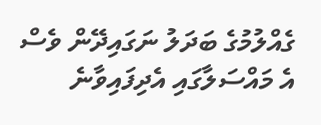ގެއްލުމުގެ ބަދަލު ނަގައިދޭން ވެސް އެ މައްސަލާގައި އެދިފައިވާނެ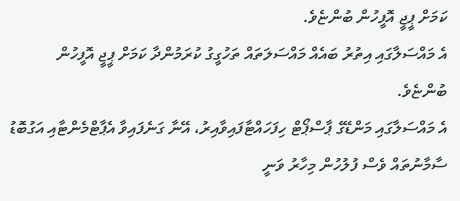ކަމަށް ޕީޖީ އޮފީހުން ބުންޏެވެ.
އެ މައްސަލާގައި އިތުރު ބައެއް މައްސަލަތައް ތަހުގީގު ކުރަމުންދާ ކަމަށް ޕީޖީ އޮފީހުން ބުންޏެވެ.
އެ މައްސަލާގައި މަންޑޭގެ ޕާސްޕޯޓް ހިފަހައްޓާފައިވާއިރު، އޭނާ ގަނެފައިވާ އެޕާޓްމެންޓާއި އަގުބޮޑު ސާމާނުތައް ވެސް ފުލުހުން މިހާރު ވަނީ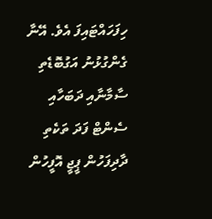ހިފަހައްޓައިފަ އެވެ. އޭނާ ގެންގުޅުނު އަގުބޮޑެތި ސާމާނާއި ދަބަހާއި ސެންޓް ފަދަ ތަކެތި ދާދިފަހުން ޕީޖީ އޮފީހުން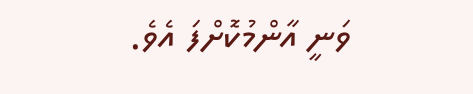ވަނީ އާންމުކޮށްފަ އެވެ.